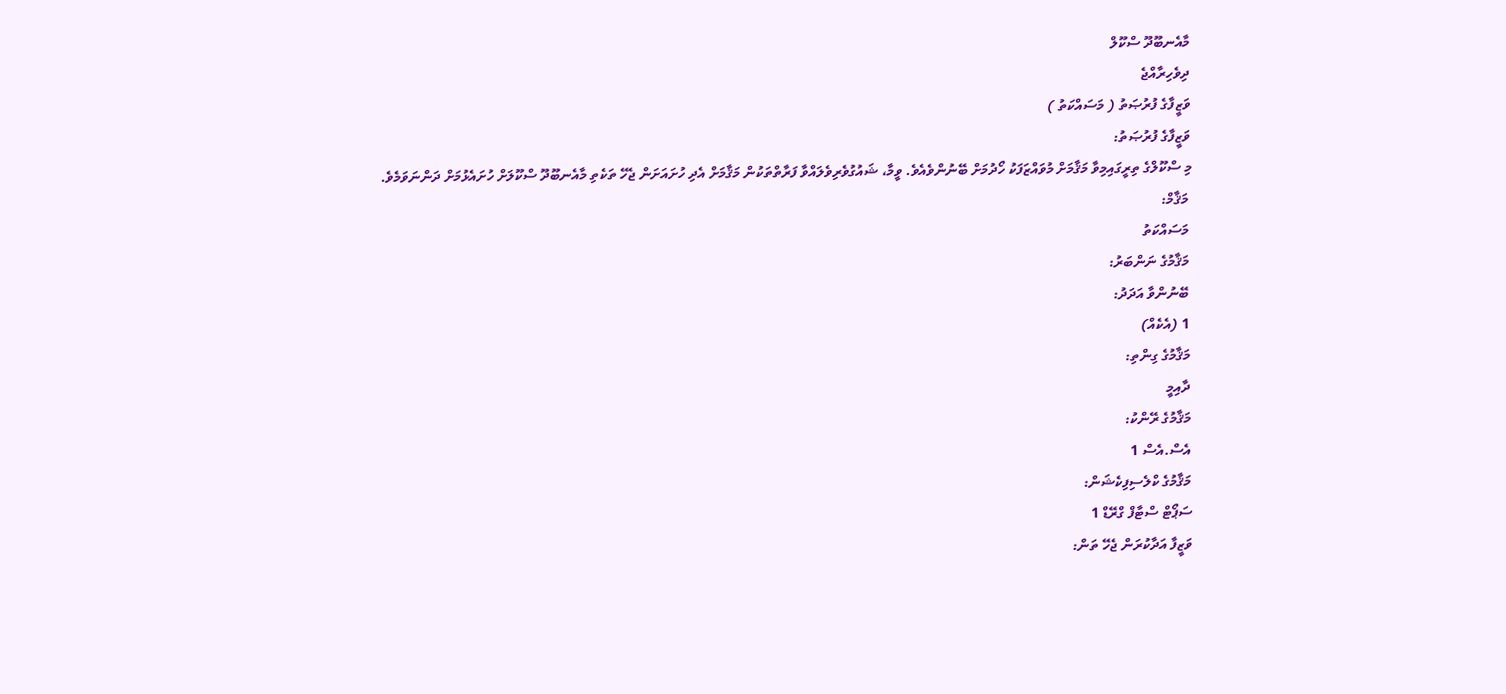މާއެނބޫދޫ ސްކޫލް
ދިވެހިރާއްޖެ
ވަޒީފާގެ ފުރުޞަތު ( މަސައްކަތު )
ވަޒީފާގެ ފުރުޞަތު:
މި ސްކޫލްގެ ތިރީގައިމިވާ މަޤާމަށް މުވައްޒަފަކު ހޯދުމަށް ބޭނުންވެއެވެ. ވީމާ، ޝައުގުވެރިވެލައްވާ ފަރާތްތަކުން މަޤާމަށް އެދި ހުށައަށަން ޖެހޭ ތަކެތި މާއެނބޫދޫ ސްކޫލަށް ހުށައެޅުމަށް ދަންނަވަމެވެ.
 މަޤާމް:
 މަސައްކަތު
 މަޤާމުގެ ނަންބަރު:
 ބޭނުންވާ އަދަދު:
 1 (އެކެއް)
 މަޤާމުގެ ގިންތި:
 ދާއިމީ
 މަޤާމުގެ ރޭންކު:
 އެސް.އެސް 1
 މަޤާމުގެ ކްލެސިފިކެޝަން:
 ސަޕޯޓް ސްޓާފް ގްރޭޑް 1
 ވަޒީފާ އަދާކުރަން ޖެހޭ ތަން: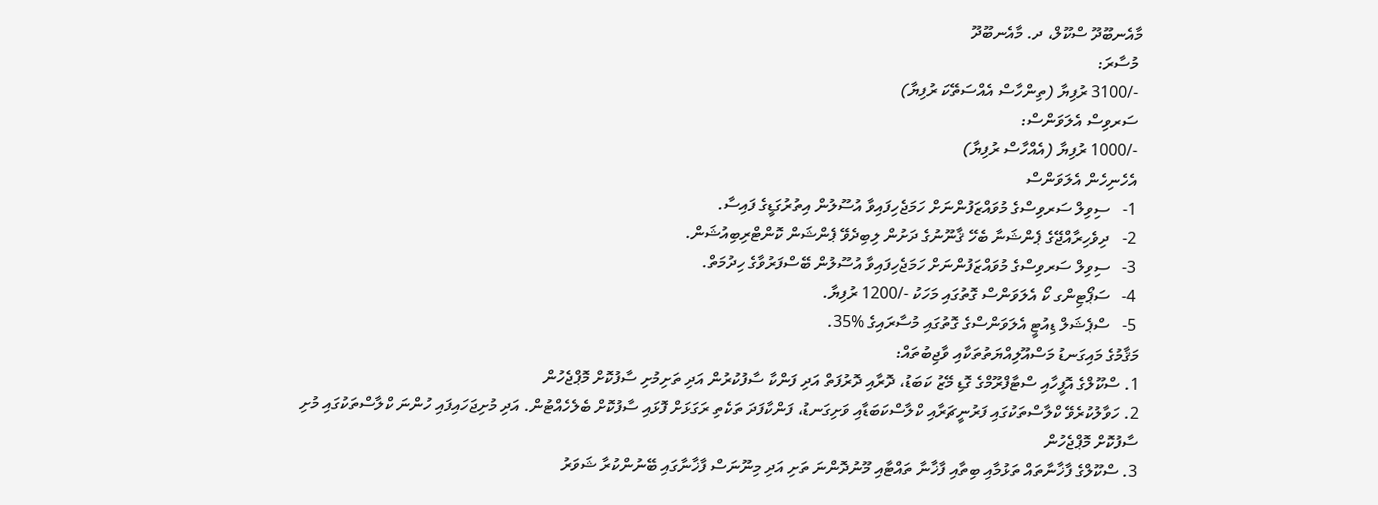މާއެނބޫދޫ ސްކޫލް، ދ. މާއެނބޫދޫ
 މުސާރަ:
 -/3100 ރުފިޔާ (ތިންހާސް އެއްސަތޭކަ ރުފިޔާ)
 ސަރވިސް އެލަވަންސް:
 -/1000 ރުފިޔާ (އެއްހާސް ރުފިޔާ)
 އެހެނިހެން އެލަވަންސް
 1-   ސިވިލް ސަރވިސްގެ މުވައްޒަފުންނަށް ހަމަޖެހިފައިވާ އުސޫލުން އިތުރުގަޑީގެ ފައިސާ.
 2-   ދިވެހިރާއްޖޭގެ ޕެންޝަނާ ބެހޭ ޤާނޫނުގެ ދަށުން ލިބިދެވޭ ޕެންޝަން ކޮންޓްރިބިއުޝަން.
 3-   ސިވިލް ސަރވިސްގެ މުވައްޒަފުންނަށް ހަމަޖެހިފައިވާ އުސޫލުން ބޭސްފަރުވާގެ ހިދުމަތް.
 4-   ސަޕޯޓިންގ ކޯ އެލަވަންސް ގޮތުގައި މަހަކު -/1200 ރުފިޔާ.
 5-   ސްޕެޝަލް ޑިއުޓީ އެލަވަންސްގެ ގޮތުގައި މުސާރައިގެ %35.
މަޤާމުގެ މައިގަނޑު މަސްއޫލިއްޔަތުތަކާއި ވާޖިބުތައް:
1. ސްކޫލްގެ އޮފީހާއި ސްޓާފްރޫމްގެ ގޮޑި މޭޒު ކަބަޑު، ދޮރާއި ދޮރުފަތް އަދި ފަންކާ ސާފުކުރުން އަދި ތަށިމުށި ސާފުކޮށް މޮޕްޖެހުން
2. ހަވާލުކުރެވޭ ކްލާސްތަކުގައި ފަރުނީޗަރާއި ކްލާސްކަބަޑާއި ވަށިގަނޑު، ފަންކާފަދަ ތަކެތި ރަގަޅަށް ފޮޅައި ސާފުކޮށް ބެލެހެއްޓުން. އަދި މުށިޖަހައިފައި ހުންނަ ކްލާސްތަކުގައި މުށި ސާފުކޮށް މޮޕްޖެހުން
3. ސްކޫލްގެ ފާޚާނާތައް ތަޅުމާއި ބިތާއި ފާޚާނާ ތައްޓާއި މޫނުދޮންނަ ތަށި އަދި މިނޫނަސް ފާޚާނާގައި ބޭނުންކުރާ ޝަވަރު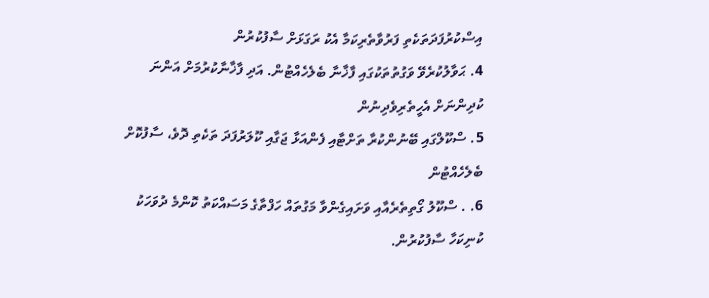އިސްކުރުފަދަތަކެތި ފަރުވާތެރިކަމާ އެކު ރަގަޅަށް ސާފުކުރުން
4. ޙަވާލުކުރެވޭ ވަގުތުތަކުގައި ފާޚާނާ ބެލެހެއްޓުން. އަދި ފާޚާނާކުރުމަށް އަންނަ ކުދިންނަށް އެހީތެރިވެދިނުން
5. ސްކޫލްގައި ބޭނުންކުރާ ތަށްޓާއި ފެންއަޅާ ޖަގާއި ކޫލަރުފަދަ ތަކެތި ދޮވެ، ސާފުކޮށް ބެލެހެއްޓުން
6. . ސްކޫލު ގޯތިތެރެއާއި ވަށައިގެންވާ މަގުތައް ހަފްތާގެ މަސައްކަތު ކޮންމެ ދުވަހަކު ކުނިކަހާ ސާފުކުރުން.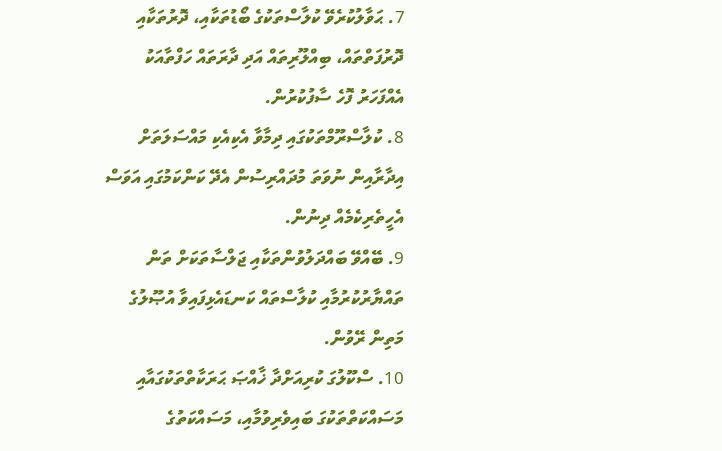7. ޙަވާލުކުރެވޭ ކުލާސްތަކުގެ ބޯޑުތަކާއި، ދޮރުތަކާއި ދޮރުފަތްތައް، ބިއްލޫރިތައް އަދި ދާރަތައް ހަފްތާއަކު އެއްފަހަރު ފޮހެ ސާފުކުރުން.
8. ކުލާސްރޫމްތަކުގައި ދިމާވާ އެކިއެކި މައްސަލަތަށް އިދާރާއިން ނުވަތަ މުދައްރިސުން އެދޭ ކަންކަމުގައި އަވަސް އެހީތެރިކެމެއް ދިނުން.
9. ބޭއްވޭ ބައްދަލުވުންތަކާއި ޖަލްސާތަކަށް ތަން ތައްޔާރުކުރުމާއި ކުލާސްތައް ކަނޑައެޅިފައިވާ އުޞޫލުގެ މަތިން ރޭވުން.
10. ސްކޫލުގަ ކުރިއަށްދާ ޚާއްޞަ ޙަރަކާތްތަކުގައާއި މަސައްކަތްތަކުގަ ބައިވެރިވުމާއި، މަސައްކަތުގެ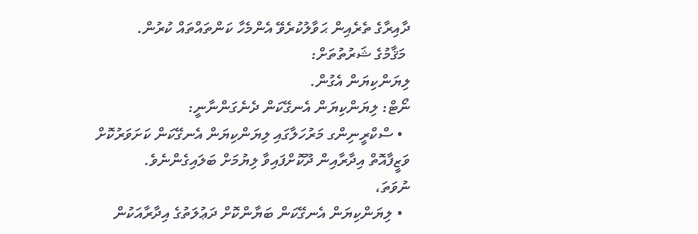ދާއިރާގެ ތެރެއިން ޙަވާލުކުރެވޭ އެންމެހާ ކަންތައްތައް ކުރުން.
 މަޤާމުގެ ޝަރުތުތަށް:
ލިޔަންކިޔަން އެގުން.
ނޯޓް: ލިޔަންކިޔަން އެނގޭކަން ދެނެގަންނާނީ:
  • ސްކްރީނިންގ މަރުހަލާގައި ލިޔަންކިޔަން އެނގޭކަން ކަށަވަރުކޮށް ވަޒީފާއޮތް އިދާރާއިން ދޫކޮށްފައިވާ ލިޔުމަށް ބަލައިގެންނެވެ.
ނުވަތަ،
  • ލިޔަންކިޔަން އެނގޭކަން ބަޔާންކޮށް ދަޢުލަތުގެ އިދާރާއަކުން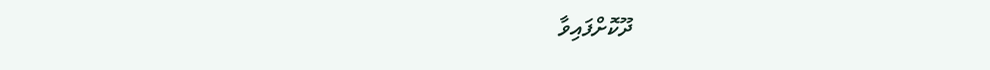ދޫކޮށްފައިވާ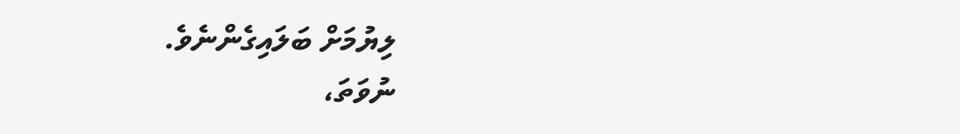ލިޔުމަށް ބަލައިގެންނެވެ.
ނުވަތަ،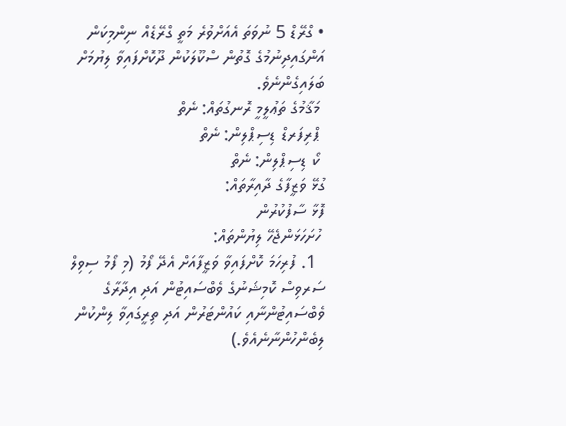• ގްރޭޑް 5 ނުވަތަ އެއަށްވުރެ މަތީ ގްރޭޑެއް ނިންމިކަން އަންގައިދިނުމުގެ ގޮތުން ސްކޫލަކުން ދޫކޮށްފައިވާ ލިޔުމަށް ބަލައިގެންނެވެ.
 މަޤާމުގެ ތަޢުލީމީ ރޮނގުތައް: ނެތް
 ޕްރިފަރޑް ޑިސިޕްލިން: ނެތް
 ކޯ ޑިސިޕްލިން: ނެތް
ގުޅޭ ވަޒީފާގެ ދާއިރާތައް:
ފޮޅާ ސާފުކުރުން
 ހުށަހަޅަންޖެހޭ ލިޔުންތައް:
  1. ފުރިހަމަ ކޮށްފައިވާ ވަޒީފާއަށް އެދޭ ފޯމު (މި ފޯމު ސިވިލް ސަރވިސް ކޮމިޝަނުގެ ވެބްސައިޓުން އަދި އިދާރާގެ ވެބްސައިޓުންނާއި ކައުންޓަރުން އަދި ތިރީގައިވާ ލިންކުން ލިބެންހުންނާނެއެވެ.)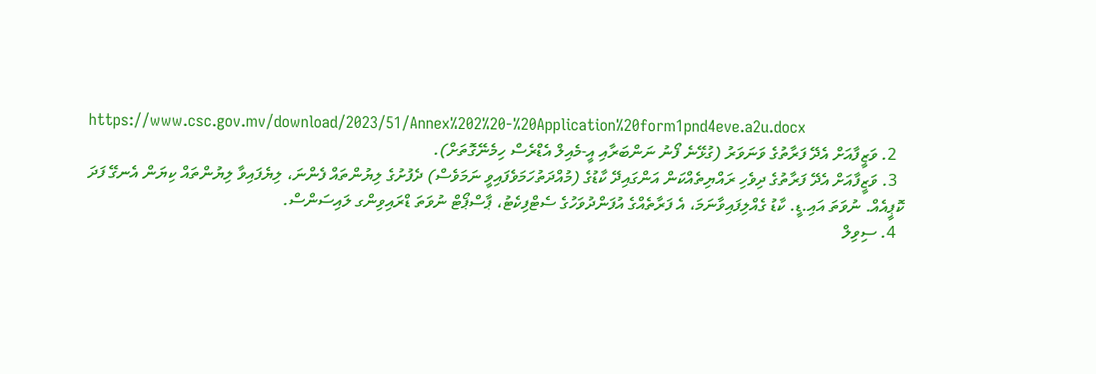https://www.csc.gov.mv/download/2023/51/Annex%202%20-%20Application%20form1pnd4eve.a2u.docx
  2. ވަޒީފާއަށް އެދޭ ފަރާތުގެ ވަނަވަރު (ގުޅޭނެ ފޯނު ނަންބަރާއި އީ-މެއިލް އެޑްރެސް ހިމެނޭގޮތަށް).
  3. ވަޒީފާއަށް އެދޭ ފަރާތުގެ ދިވެހި ރައްޔިތެއްކަން އަންގައިދޭ ކާޑުގެ (މުއްދަތުހަމަވެފައިވީ ނަމަވެސް) ދެފުށުގެ ލިޔުންތައް ފެންނަ، ލިޔެފައިވާ ލިޔުންތައް ކިޔަން އެނގޭ ފަދަ ކޮޕީއެއް. ނުވަތަ އައި.ޑީ. ކާޑު ގެއްލިފައިވާނަމަ، އެ ފަރާތެއްގެ އުފަންދުވަހުގެ ސެޓްފިކެޓު، ޕާސްޕޯޓް ނުވަތަ ޑްރައިވިންގ ލައިސަންސް.
  4. ސިވިލް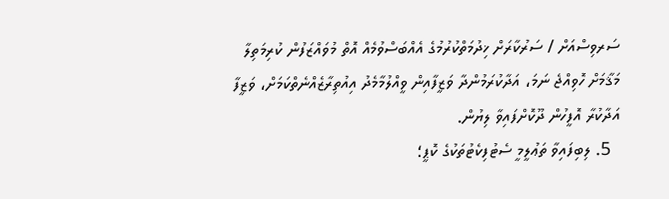ސަރވިސްއަށް / ސަރުކާރަށް ޚިދުމަތްކުރުމުގެ އެއްބަސްވުމެއް އޮތް މުވައްޒަފުން ކުރިމަތިލާ މަޤާމަށް ހޮވިއްޖެ ނަމަ، އަދާކުރަމުންދާ ވަޒީފާއިން ވީއްލުމާމެދު އިއުތިރާޒެއްނެތްކަމަށް، ވަޒީފާ އަދާކުރާ އޮފީހުން ދޫކޮށްފައިވާ ލިޔުން.
  5. ލިބިފައިވާ ތަޢުލީމީ ސެޓުފިކެޓުތަކުގެ ކޮޕީ؛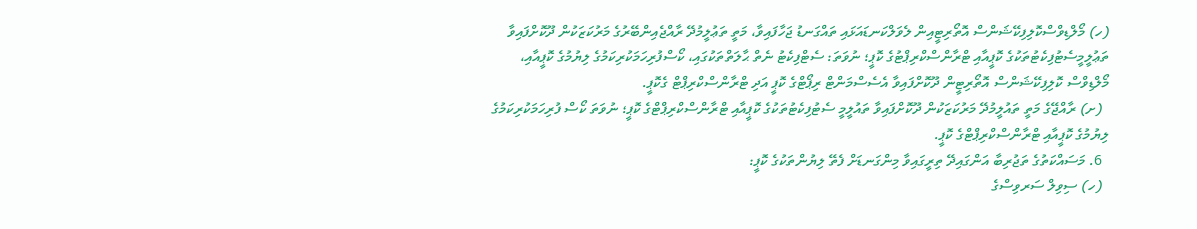(ހ) މޯލްޑިވްސްކޮލިފިކޭޝަންސް އޮތޯރިޓީއިން ލެވަލްކަނޑައަޅައި ތައްގަނޑު ޖަހާފައިވާ، މަތީ ތަޢުލީމުދޭ ރާއްޖެއިންބޭރުގެ މަރުކަޒަކުން ދޫކޮށްފައިވާ ތަޢުލީމީސެޓުފިކެޓުތަކުގެ ކޮޕީއާއި ޓްރާންސްކްރިޕްޓުގެ ކޮޕީ؛ ނުވަތަ: ސެޓްފިކެޓު ނެތް ޙާލަތްތަކުގައި، ކޯސްފުރިހަމަކުރިކަމުގެ ލިޔުމުގެ ކޮޕީއާއި، މޯލްޑިވްސް ކޮލިފިކޭޝަންސް އޮތޯރިޓީން ދޫކޮށްފައިވާ އެސެސްމަންޓް ރިޕޯޓްގެ ކޮޕީ އަދި ޓްރާންސްކްރިޕްޓް ގެކޮޕީ.
  (ށ) ރާއްޖޭގެ މަތީ ތައުލީމުދޭ މަރުކަޒަކުން ދޫކޮށްފައިވާ ތައުލީމީ ސެޓުފިކެޓުތަކުގެ ކޮޕީއާއި ޓްރާންސްކްރިޕްޓްގެ ކޮޕީ؛ ނުވަތަ ކޯސް ފުރިހަމަކުރިކަމުގެ ލިޔުމުގެ ކޮޕީއާއި ޓްރާންސްކްރިޕްޓްގެ ކޮޕީ.
  6. މަސައްކަތުގެ ތަޖުރިބާ އަންގައިދޭ ތިރީގައިވާ މިންގަނޑަށް ފެތޭ ލިޔުންތަކުގެ ކޮޕީ:
  (ހ) ސިވިލް ސަރވިސްގެ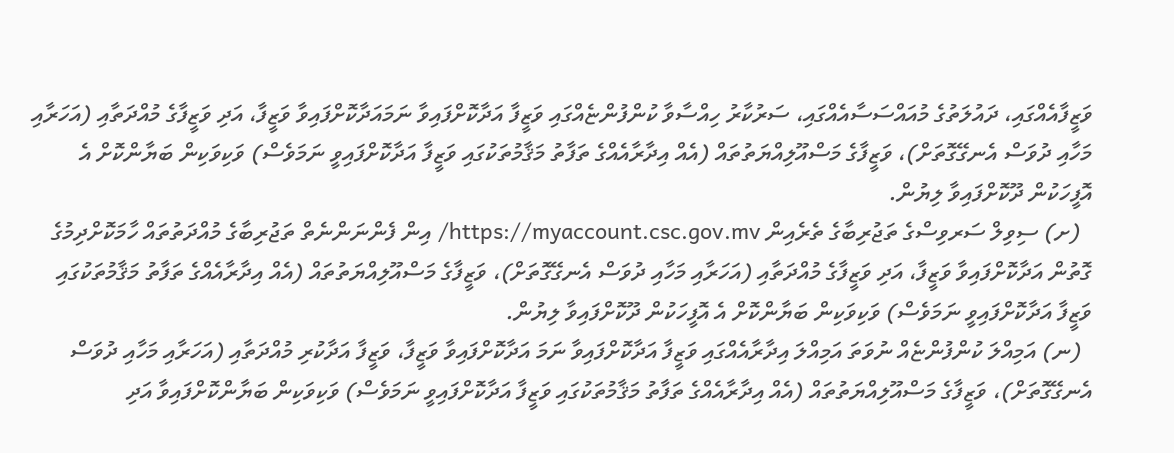ވަޒީފާއެއްގައި، ދައުލަތުގެ މުއައްސަސާއެއްގައި، ސަރުކާރު ހިއްސާވާ ކުންފުންޏެއްގައި ވަޒީފާ އަދާކޮށްފައިވާ ނަމައަދާކޮށްފައިވާ ވަޒީފާ، އަދި ވަޒީފާގެ މުއްދަތާއި (އަހަރާއި މަހާއި ދުވަސް އެނގޭގޮތަށް)، ވަޒީފާގެ މަސްއޫލިއްޔަތުތައް (އެއް އިދާރާއެއްގެ ތަފާތު މަޤާމުތަކުގައި ވަޒީފާ އަދާކޮށްފައިވީ ނަމަވެސް) ވަކިވަކިން ބަޔާންކޮށް އެ އޮފީހަކުން ދޫކޮށްފައިވާ ލިޔުން.
  (ށ) ސިވިލް ސަރވިސްގެ ތަޖުރިބާގެ ތެރެއިން https://myaccount.csc.gov.mv/ އިން ފެންނަންނެތް ތަޖުރިބާގެ މުއްދަތުތައް ހާމަކޮށްދިމުގެ ގޮތުން އަދާކޮށްފައިވާ ވަޒީފާ، އަދި ވަޒީފާގެ މުއްދަތާއި (އަހަރާއި މަހާއި ދުވަސް އެނގޭގޮތަށް)، ވަޒީފާގެ މަސްއޫލިއްޔަތުތައް (އެއް އިދާރާއެއްގެ ތަފާތު މަޤާމުތަކުގައި ވަޒީފާ އަދާކޮށްފައިވީ ނަމަވެސް) ވަކިވަކިން ބަޔާންކޮށް އެ އޮފީހަކުން ދޫކޮށްފައިވާ ލިޔުން.
  (ނ) އަމިއްލަ ކުންފުންޏެއް ނުވަތަ އަމިއްލަ އިދާރާއެއްގައި ވަޒީފާ އަދާކޮށްފައިވާ ނަމަ އަދާކޮށްފައިވާ ވަޒީފާ، ވަޒީފާ އަދާކުރި މުއްދަތާއި (އަހަރާއި މަހާއި ދުވަސް އެނގޭގޮތަށް)، ވަޒީފާގެ މަސްއޫލިއްޔަތުތައް (އެއް އިދާރާއެއްގެ ތަފާތު މަޤާމުތަކުގައި ވަޒީފާ އަދާކޮށްފައިވީ ނަމަވެސް) ވަކިވަކިން ބަޔާންކޮށްފައިވާ އަދި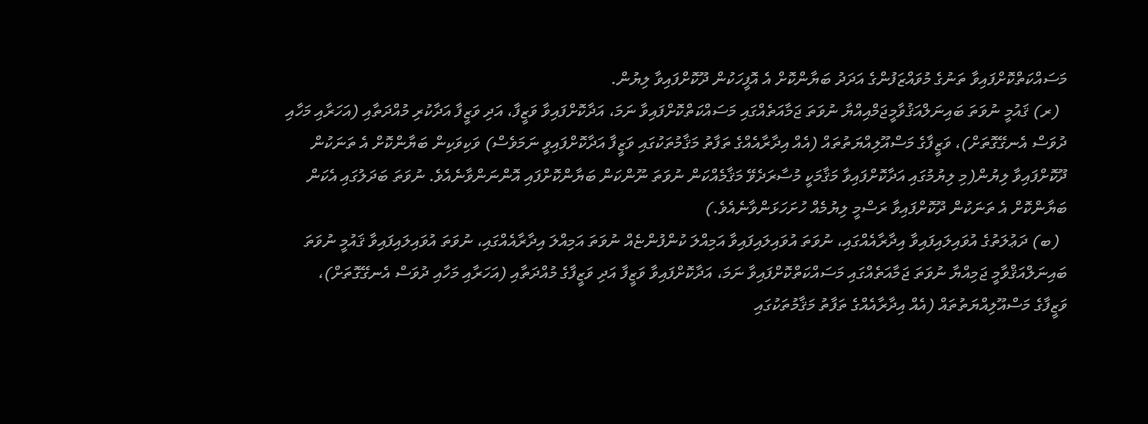މަސައްކަތްކޮށްފައިވާ ތަނުގެ މުވައްޒަފުންގެ އަދަދު ބަޔާންކޮށް އެ އޮފީހަކުން ދޫކޮށްފައިވާ ލިޔުން.
  (ރ) ޤައުމީ ނުވަތަ ބައިނަލްއަޤުވާމީޖަމްއިއްޔާ ނުވަތަ ޖަމާއަތެއްގައި މަސައްކަތްކޮށްފައިވާ ނަމަ، އަދާކޮށްފައިވާ ވަޒީފާ، އަދި ވަޒީފާ އަދާކުރި މުއްދަތާއި (އަހަރާއި މަހާއި ދުވަސް އެނގޭގޮތަށް)، ވަޒީފާގެ މަސްއޫލިއްޔަތުތައް (އެއް އިދާރާއެއްގެ ތަފާތު މަޤާމުތަކުގައި ވަޒީފާ އަދާކޮށްފައިވީ ނަމަވެސް) ވަކިވަކިން ބަޔާންކޮށް އެ ތަނަކުން ދޫކޮށްފައިވާ ލިޔުން(މި ލިޔުމުގައި އަދާކޮށްފައިވާ މަޤާމަކީ މުސާރަދެވޭ މަޤާމެއްކަން ނުވަތަ ނޫންކަން ބަޔާންކޮށްފައި އޮންނަންވާނެއެވެ. ނުވަތަ ބަދަލުގައި އެކަން ބަޔާންކޮށް އެ ތަނަކުން ދޫކޮށްފައިވާ ރަސްމީ ލިޔުމެއް ހުށަހަޅަންވާނެއެވެ.)
  (ބ) ދަޢުލަތުގެ އުވައިލައިފައިވާ އިދާރާއެއްގައި، ނުވަތަ އުވައިލައިފައިވާ އަމިއްލަ ކުންފުންޏެއް ނުވަތަ އަމިއްލަ އިދާރާއެއްގައި، ނުވަތަ އުވައިލައިފައިވާ ޤައުމީ ނުވަތަ ބައިނަލްއަޤްވާމީ ޖަމިއްޔާ ނުވަތަ ޖަމާއަތެއްގައި މަސައްކަތްކޮށްފައިވާ ނަމަ، އަދާކޮށްފައިވާ ވަޒީފާ އަދި ވަޒީފާގެ މުއްދަތާއި (އަހަރާއި މަހާއި ދުވަސް އެނގޭގޮތަށް)، ވަޒީފާގެ މަސްއޫލިއްޔަތުތައް (އެއް އިދާރާއެއްގެ ތަފާތު މަޤާމުތަކުގައި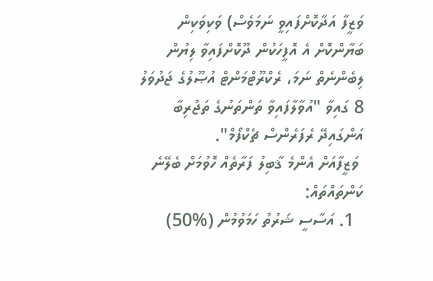ވަޒީފާ އަދާކޮށްފައިވީ ނަމަވެސް) ވަކިވަކިން ބަޔާންކޮށް އެ އޮފީހަކުން ދޫކޮށްފައިވާ ލިޔުން ލިބެންނެތް ނަމަ، ރެކްރޫޓްމަންޓް އުޞޫލުގެ ޖަދުވަލު 8 ގައިވާ "އުވާލާފައިވާ ތަންތަނުގެ ތަޖުރިބާ އަންގައިދޭ ރެފަރެންސް ޗެކްފޯމް".
 ވަޒީފާއަށް އެންމެ ޤާބިލު ފަރާތެއް ހޮވުމަށް ބެލޭނެ ކަންތައްތައް:
  1. އަސާސީ ޝަރުތު ހަމަވުމުން (%50)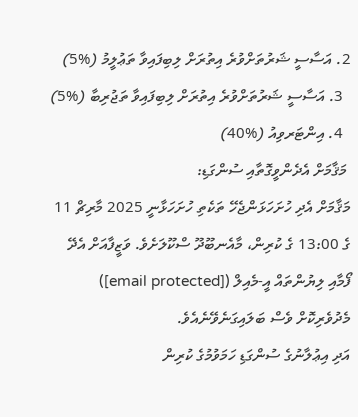2. އަސާސީ ޝަރުތަށްވުރެ އިތުރަށް ލިބިފައިވާ ތަޢުލީމު (%5)
  3. އަސާސީ ޝަރުތަށްވުރެ އިތުރަށް ލިބިފައިވާ ތަޖުރިބާ (%5)
  4. އިންޓަރވިއު (%40)
 މަޤާމަށް އެދެންވީގޮތާއި ސުންގަޑި:
މަޤާމަށް އެދި ހުށަހަޅަންޖެހޭ ތަކެތި ހުށަހަޅާނީ 2025 މާރިޗް 11 ގެ 13:00 ގެ ކުރިން، މާއެނބޫދޫ ސްކޫލަށެވެ. ވަޒީފާއަށް އެދޭ ފޯމާއި ލިޔުންތައް އީ-މެއިލް ([email protected]) މެދުވެރިކޮށް ވެސް ބަލައިގަނެވޭނެއެވެ.
އަދި އިޢުލާނުގެ ސުންގަޑި ހަމަވުމުގެ ކުރިން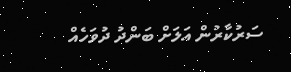ސަރުކާރުން އަލަށް ބަންދު ދުވަހެއް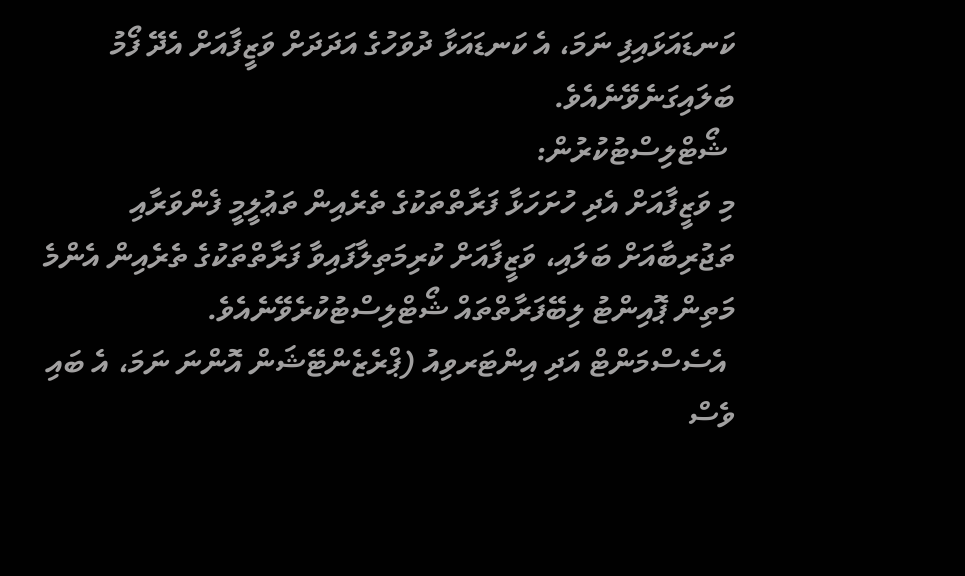ކަނޑައަޅައިފި ނަމަ، އެ ކަނޑައަޅާ ދުވަހުގެ އަދަދަށް ވަޒީފާއަށް އެދޭ ފޯމު ބަލައިގަނެވޭނެއެވެ.
 ޝޯޓްލިސްޓުކުރުން:
މި ވަޒީފާއަށް އެދި ހުށަހަޅާ ފަރާތްތަކުގެ ތެރެއިން ތަޢުލީމީ ފެންވަރާއި ތަޖުރިބާއަށް ބަލައި، ވަޒީފާއަށް ކުރިމަތިލާފައިވާ ފަރާތްތަކުގެ ތެރެއިން އެންމެ މަތިން ޕޮއިންޓު ލިބޭފަރާތްތައް ޝޯޓްލިސްޓުކުރެވޭނެއެވެ.
 އެސެސްމަންޓް އަދި އިންޓަރވިއު (ޕްރެޒެންޓޭޝަން އޮންނަ ނަމަ، އެ ބައި ވެސް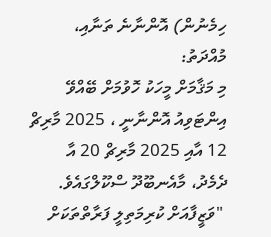ހިމެނުން) އޮންނާނެ ތަނާއި، މުއްދަތު:
މި މަޤާމަށް މީހަކު ހޮވުމަށް ބޭއްވޭ އިންޓަވިއު އޮންނާނީ ، 2025 މާރިޗް 12 އާއި 2025 މާރިޗް 20 އާ ދެމެދު، މާއެނބޫދޫ ސްކޫލްގައެވެ.
 "ވަޒީފާއަށް ކުރިމަތިލީ ފަރާތްތަކަށް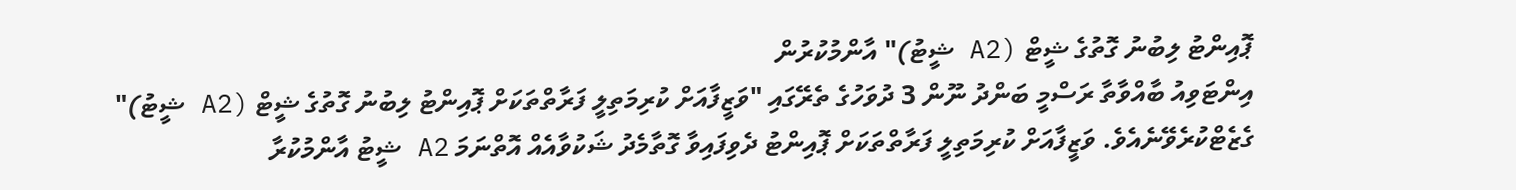ޕޮއިންޓު ލިބުނު ގޮތުގެ ޝީޓް (A2 ޝީޓު)" އާންމުކުރުން
އިންޓަވިއު ބާއްވާތާ ރަސްމީ ބަންދު ނޫން 3 ދުވަހުގެ ތެރޭގައި "ވަޒީފާއަށް ކުރިމަތިލީ ފަރާތްތަކަށް ޕޮއިންޓު ލިބުނު ގޮތުގެ ޝީޓް (A2 ޝީޓު)" ގެޒެޓްކުރެވޭނެއެވެ. ވަޒީފާއަށް ކުރިމަތިލީ ފަރާތްތަކަށް ޕޮއިންޓު ދެވިފައިވާ ގޮތާމެދު ޝަކުވާއެއް އޮތްނަމަ A2 ޝީޓު އާންމުކުރާ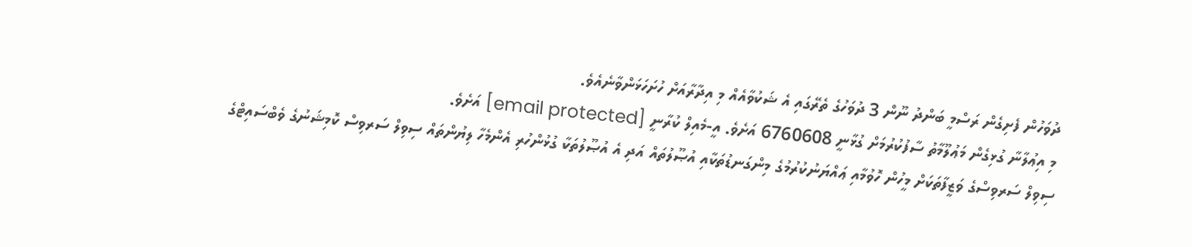ދުވަހުން ފެށިގެން ރަސްމީ ބަންދު ނޫން 3 ދުވަހުގެ ތެރޭގައި އެ ޝަކުވާއެއް މި އިދާރާއަށް ހުށަހަޅަންވާނެއެވެ.
މި އިޢުލާނާ ގުޅިގެން މަޢުލޫމާތު ސާފުކުރުމަށް ގުޅާނީ 6760608 އަށެވެ. އީ-މެއިލް ކުރާނީ [email protected] އަށެވެ.
ސިވިލް ސަރވިސްގެ ވަޒީފާތަކަށް މީހުން ހޮވުމާއި ޢައްޔަނުކުރުމުގެ މިންގަނޑުތަކާއި އުޞޫލުތައް އަދި އެ އުޞޫލުތަކާ ގުޅުންހުރި އެންމެހާ ލިޔުންތައް ސިވިލް ސަރވިސް ކޮމިޝަނުގެ ވެބްސައިޓްގެ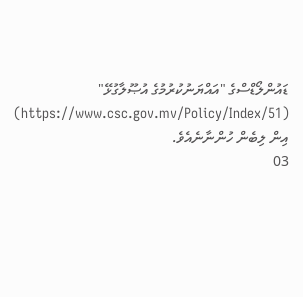ޑައުންލޯޑްސްގެ "އައްޔަނުކުރުމުގެ އުޞޫލާގުޅޭ" (https://www.csc.gov.mv/Policy/Index/51) އިން ލިބެން ހުންނާނެއެވެ.
03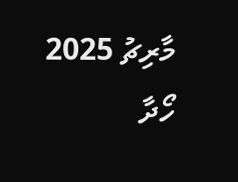މާރިޗު 2025
ހޯދާ